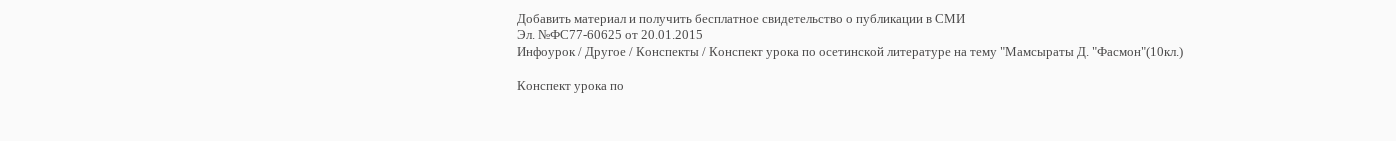Добавить материал и получить бесплатное свидетельство о публикации в СМИ
Эл. №ФС77-60625 от 20.01.2015
Инфоурок / Другое / Конспекты / Конспект урока по осетинской литературе на тему "Мамсыраты Д. "Фасмон"(10кл.)

Конспект урока по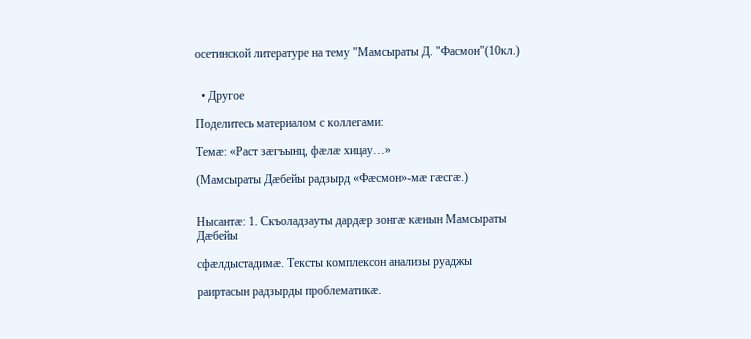осетинской литературе на тему "Мамсыраты Д. "Фасмон"(10кл.)


  • Другое

Поделитесь материалом с коллегами:

Темæ: «Раст зæгъынц, фæлæ хицау…»

(Мамсыраты Дæбейы радзырд «Фæсмон»-мæ гæсгæ.)


Нысантæ: 1. Скъоладзауты дардæр зонгæ кæнын Мамсыраты Дæбейы

сфæлдыстадимæ. Тексты комплексон анализы руаджы

раиртасын радзырды проблематикæ.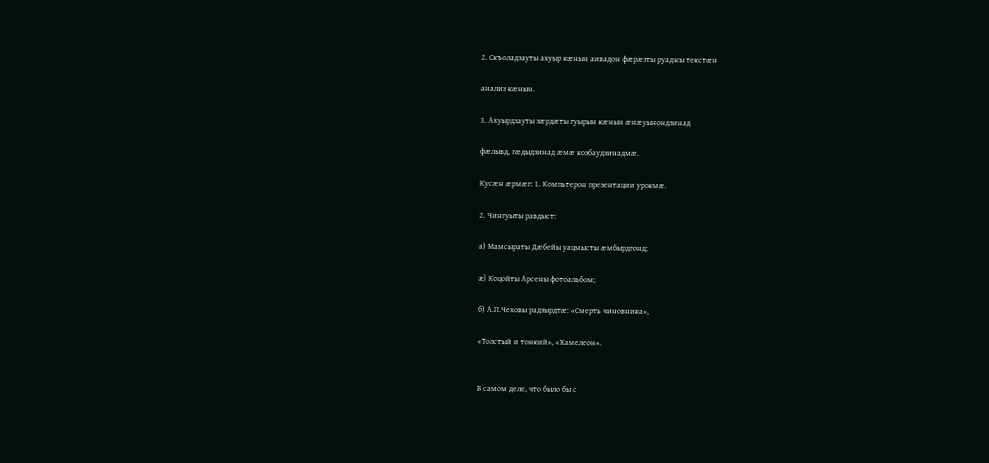2. Скъоладзауты ахуыр кæнын аивадон фæрæзты руаджы текстæн

анализ кæнын.

3. Ахуырдзауты зæрдæты гуырын кæнын æнæуынондзинад

фæлывд, гæдыдзинад æмæ козбаудзинадмæ.

Кусæн æрмæг: 1. Компьтерон презентации урокмæ.

2. Чингуыты равдыст:

а) Мамсыраты Дæбейы уацмысты æмбырдгонд;

æ) Коцойты Арсены фотоальбом;

б) А.П.Чеховы радзырдтæ: «Смерть чиновника»,

«Толстый и тонкий», «Хамелеон».


В самом деле, что было бы с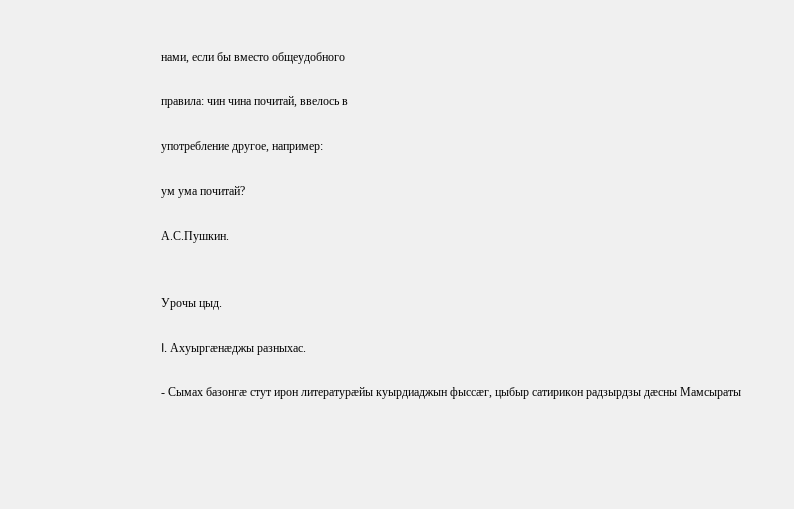нами, если бы вместо общеудобного

правила: чин чина почитай, ввелось в

употребление другое, например:

ум ума почитай?

А.С.Пушкин.


Урочы цыд.

I. Ахуыргæнæджы разныхас.

- Сымах базонгæ стут ирон литературæйы куырдиаджын фыссæг, цыбыр сатирикон радзырдзы дæсны Мамсыраты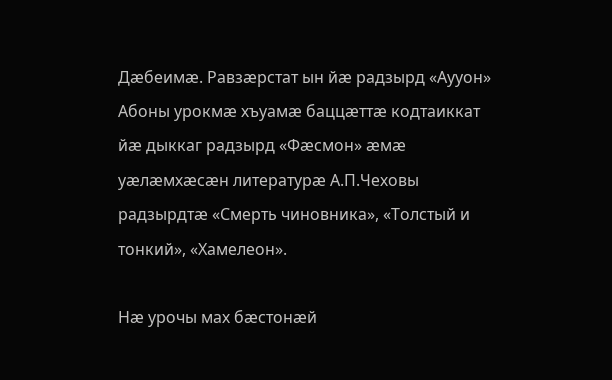Дæбеимæ. Равзæрстат ын йæ радзырд «Аууон» Абоны урокмæ хъуамæ баццæттæ кодтаиккат йæ дыккаг радзырд «Фæсмон» æмæ уæлæмхæсæн литературæ А.П.Чеховы радзырдтæ «Смерть чиновника», «Толстый и тонкий», «Хамелеон».

Нæ урочы мах бæстонæй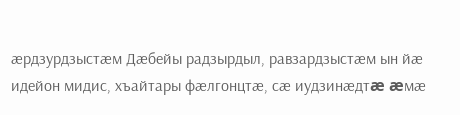æрдзурдзыстæм Дæбейы радзырдыл, равзардзыстæм ын йæ идейон мидис, хъайтары фæлгонцтæ, сæ иудзинæдтæ æмæ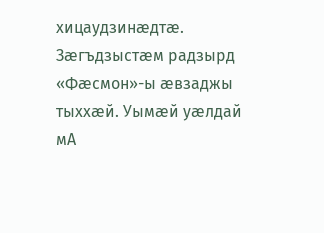хицаудзинæдтæ. Зæгъдзыстæм радзырд «Фæсмон»-ы æвзаджы тыххæй. Уымæй уæлдай мА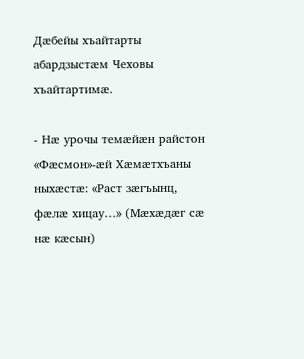Дæбейы хъайтарты абардзыстæм Чеховы хъайтартимæ.

- Нæ урочы темæйæн райстон «Фæсмон»-æй Хæмæтхъаны ныхæстæ: «Раст зæгъынц, фæлæ хицау…» (Мæхæдæг сæ нæ кæсын)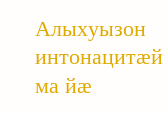Алыхуызон интонацитæй ма йæ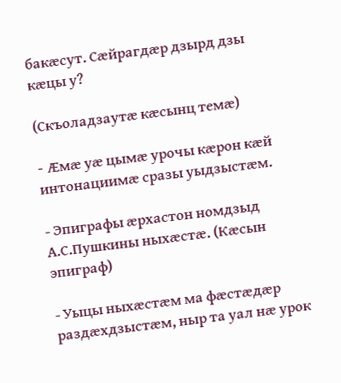бакæсут. Сæйрагдæр дзырд дзы кæцы у?

(Скъоладзаутæ кæсынц темæ)

- Æмæ уæ цымæ урочы кæрон кæй интонациимæ сразы уыдзыстæм.

- Эпиграфы æрхастон номдзыд А.С.Пушкины ныхæстæ. (Кæсын эпиграф)

- Уыцы ныхæстæм ма фæстæдæр раздæхдзыстæм, ныр та уал нæ урок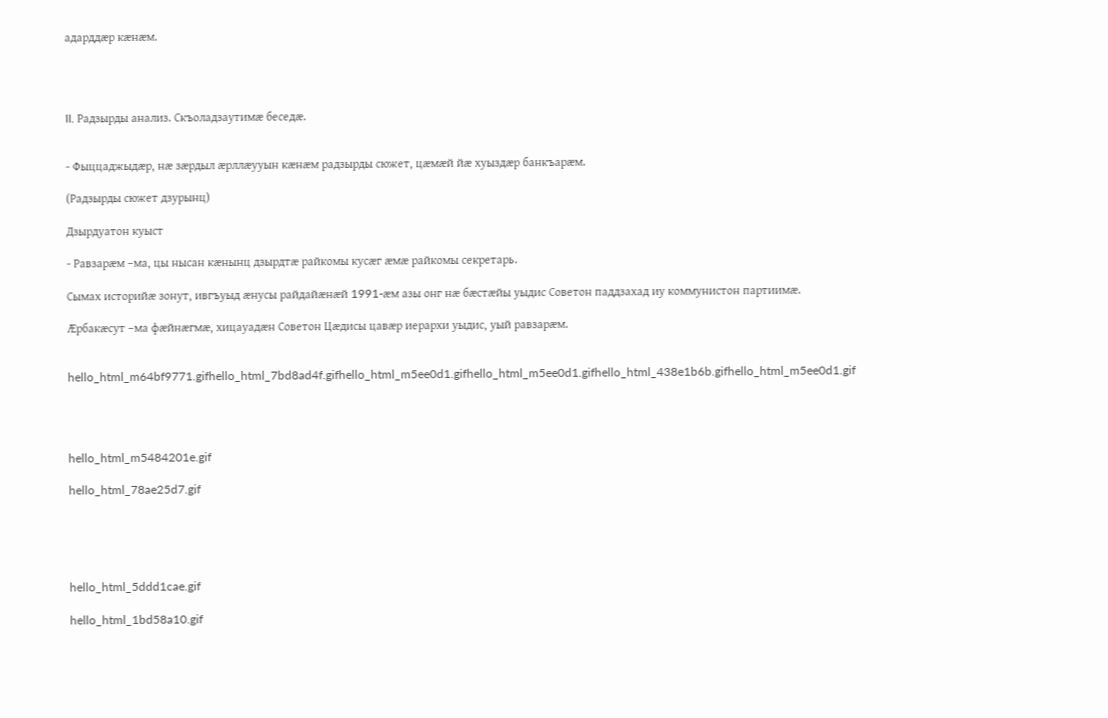адарддæр кæнæм.




II. Радзырды анализ. Скъоладзаутимæ беседæ.


- Фыццаджыдæр, нæ зæрдыл æрллæууын кæнæм радзырды сюжет, цæмæй йæ хуыздæр банкъарæм.

(Радзырды сюжет дзурынц)

Дзырдуатон куыст

- Равзарæм –ма, цы нысан кæнынц дзырдтæ райкомы кусæг æмæ райкомы секретарь.

Сымах историйæ зонут, ивгъуыд æнусы райдайæнæй 1991-æм азы онг нæ бæстæйы уыдис Советон паддзахад иу коммунистон партиимæ.

Æрбакæсут –ма фæйнæгмæ, хицауадæн Советон Цæдисы цавæр иерархи уыдис, уый равзарæм.


hello_html_m64bf9771.gifhello_html_7bd8ad4f.gifhello_html_m5ee0d1.gifhello_html_m5ee0d1.gifhello_html_438e1b6b.gifhello_html_m5ee0d1.gif




hello_html_m5484201e.gif

hello_html_78ae25d7.gif





hello_html_5ddd1cae.gif

hello_html_1bd58a10.gif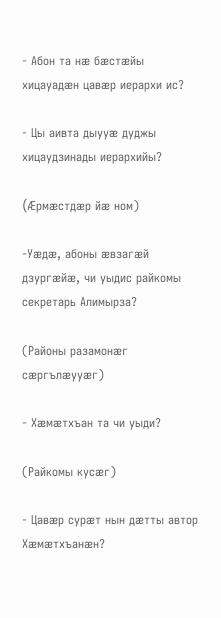- Абон та нæ бæстæйы хицауадæн цавæр иерархи ис?

- Цы аивта дыууæ дуджы хицаудзинады иерархийы?

(Æрмæстдæр йæ ном)

-Уæдæ, абоны æвзагæй дзургæйæ, чи уыдис райкомы секретарь Алимырза?

(Районы разамонæг сæргълæууæг)

- Хæмæтхъан та чи уыди?

(Райкомы кусæг)

- Цавæр сурæт нын дæтты автор Хæмæтхъанæн?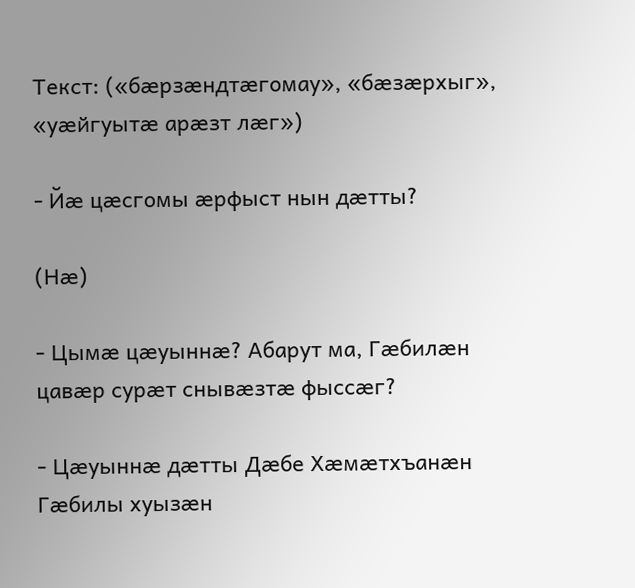Текст: («бæрзæндтæгомау», «бæзæрхыг», «уæйгуытæ арæзт лæг»)

- Йæ цæсгомы æрфыст нын дæтты?

(Нæ)

- Цымæ цæуыннæ? Абарут ма, Гæбилæн цавæр сурæт снывæзтæ фыссæг?

- Цæуыннæ дæтты Дæбе Хæмæтхъанæн Гæбилы хуызæн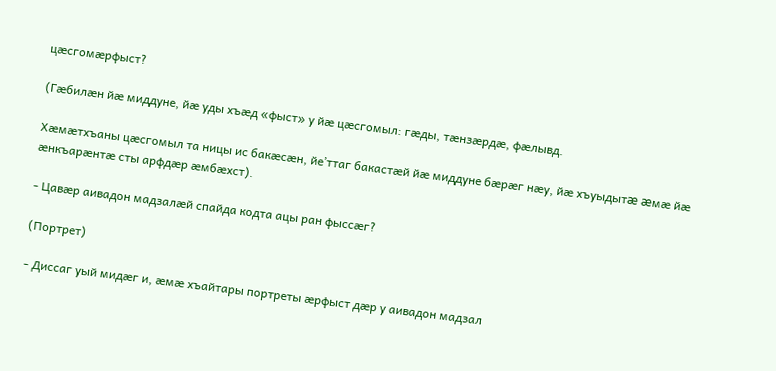цæсгомæрфыст?

(Гæбилæн йæ миддуне, йæ уды хъæд «фыст» у йæ цæсгомыл: гæды, тæнзæрдæ, фæлывд.

Хæмæтхъаны цæсгомыл та ницы ис бакæсæн, йе’ттаг бакастæй йæ миддуне бæрæг нæу, йæ хъуыдытæ æмæ йæ æнкъарæнтæ сты арфдæр æмбæхст).

- Цавæр аивадон мадзалæй спайда кодта ацы ран фыссæг?

(Портрет)

- Диссаг уый мидæг и, æмæ хъайтары портреты æрфыст дæр у аивадон мадзал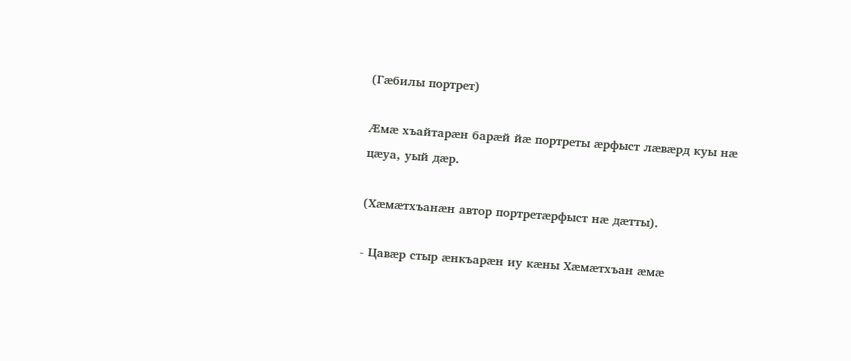(Гæбилы портрет)

Æмæ хъайтарæн барæй йæ портреты æрфыст лæвæрд куы нæ цæуа, уый дæр.

(Хæмæтхъанæн автор портретæрфыст нæ дæтты).

- Цавæр стыр æнкъарæн иу кæны Хæмæтхъан æмæ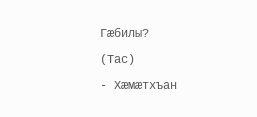Гæбилы?

(Тас)

- Хæмæтхъан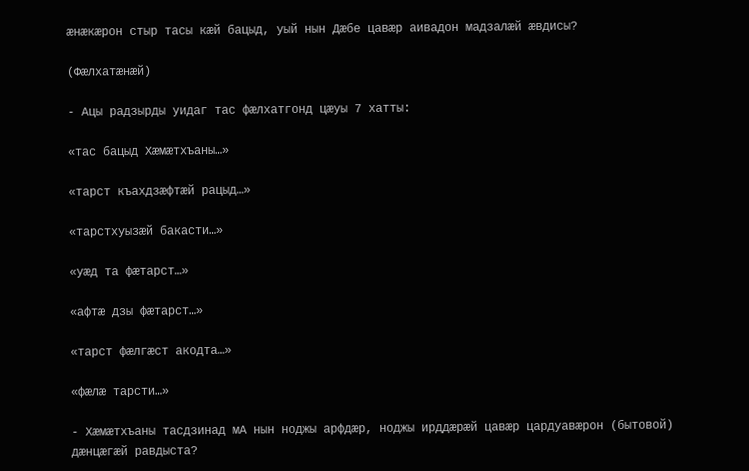æнæкæрон стыр тасы кæй бацыд, уый нын Дæбе цавæр аивадон мадзалæй æвдисы?

(Фæлхатæнæй)

- Ацы радзырды уидаг тас фæлхатгонд цæуы 7 хатты:

«тас бацыд Хæмæтхъаны…»

«тарст къахдзæфтæй рацыд…»

«тарстхуызæй бакасти…»

«уæд та фæтарст…»

«афтæ дзы фæтарст…»

«тарст фæлгæст акодта…»

«фæлæ тарсти…»

- Хæмæтхъаны тасдзинад мА нын ноджы арфдæр, ноджы ирддæрæй цавæр цардуавæрон (бытовой) дæнцæгæй равдыста?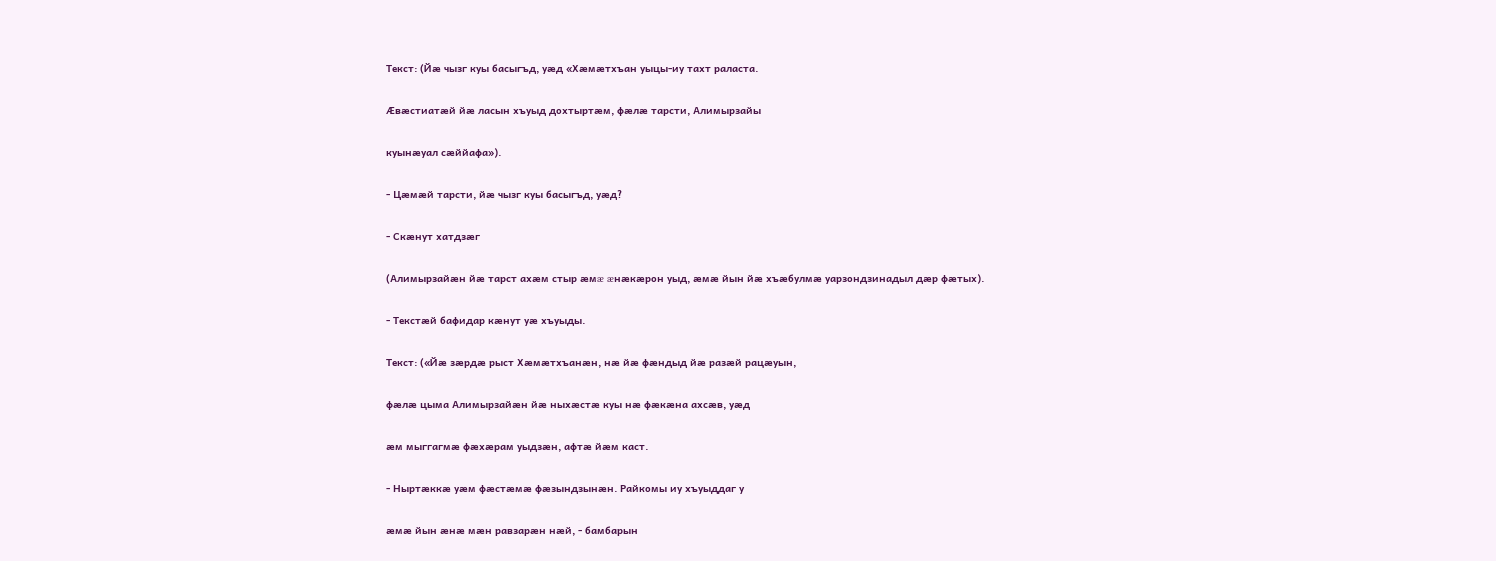Текст: (Йæ чызг куы басыгъд, уæд «Хæмæтхъан уыцы-иу тахт раласта.

Æвæстиатæй йæ ласын хъуыд дохтыртæм, фæлæ тарсти, Алимырзайы

куынæуал сæййафа»).

- Цæмæй тарсти, йæ чызг куы басыгъд, уæд?

- Скæнут хатдзæг

(Алимырзайæн йæ тарст ахæм стыр æмæ æнæкæрон уыд, æмæ йын йæ хъæбулмæ уарзондзинадыл дæр фæтых).

- Текстæй бафидар кæнут уæ хъуыды.

Текст: («Йæ зæрдæ рыст Хæмæтхъанæн, нæ йæ фæндыд йæ разæй рацæуын,

фæлæ цыма Алимырзайæн йæ ныхæстæ куы нæ фæкæна ахсæв, уæд

æм мыггагмæ фæхæрам уыдзæн, афтæ йæм каст.

- Ныртæккæ уæм фæстæмæ фæзындзынæн. Райкомы иу хъуыддаг у

æмæ йын æнæ мæн равзарæн нæй, - бамбарын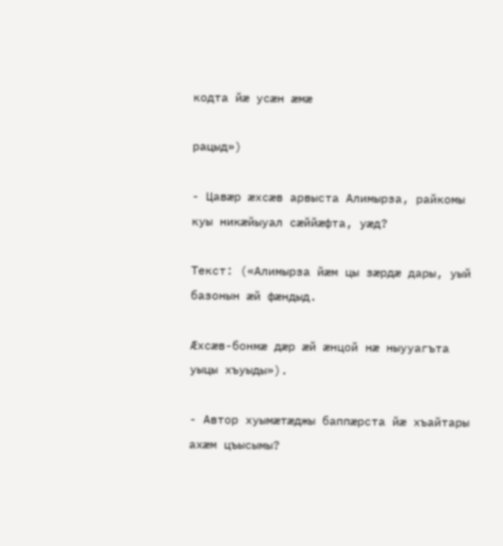кодта йæ усæн æмæ

рацыд»)

- Цавæр æхсæв арвыста Алимырза, райкомы куы никæйыуал сæййæфта, уæд?

Текст: («Алимырза йæм цы зæрдæ дары, уый базонын æй фæндыд.

Æхсæв-бонмæ дæр æй æнцой нæ ныууагъта уыцы хъуыды»).

- Автор хуымæтæджы баппæрста йæ хъайтары ахæм цъысымы?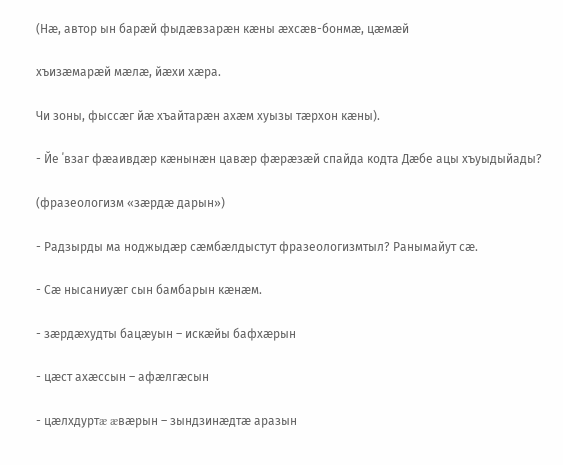(Нæ, автор ын барæй фыдæвзарæн кæны æхсæв-бонмæ, цæмæй

хъизæмарæй мæлæ, йæхи хæра.

Чи зоны, фыссæг йæ хъайтарæн ахæм хуызы тæрхон кæны).

- Йе ΄взаг фæаивдæр кæнынæн цавæр фæрæзæй спайда кодта Дæбе ацы хъуыдыйады?

(фразеологизм «зæрдæ дарын»)

- Радзырды ма ноджыдæр сæмбæлдыстут фразеологизмтыл? Ранымайут сæ.

- Сæ нысаниуæг сын бамбарын кæнæм.

- зæрдæхудты бацæуын – искæйы бафхæрын

- цæст ахæссын – афæлгæсын

- цæлхдуртæ æвæрын – зындзинæдтæ аразын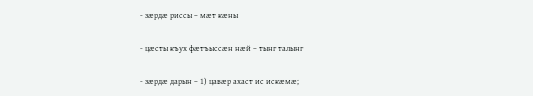- зæрдæ риссы – мæт кæны

- цæсты къух фæтъыссæн нæй – тынг талынг

- зæрдæ дарын – 1) цавæр ахаст ис искæмæ;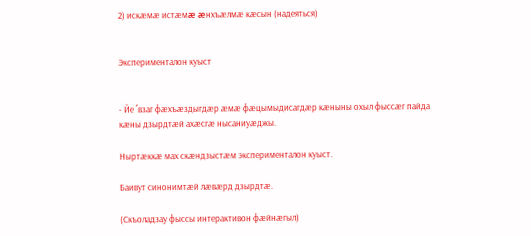2) искæмæ истæмæ æнхъæлмæ кæсын (надеяться)


Эксперименталон куыст


- Йе ΄взаг фæхъæздыгдæр æмæ фæцымыдисагдæр кæныны охыл фыссæг пайда кæны дзырдтæй ахæсгæ нысаниуæджы.

Ныртæккæ мах скæндзыстæм эксперименталон куыст.

Баивут синонимтæй лæвæрд дзырдтæ.

(Скъоладзау фыссы интерактивон фæйнæгыл)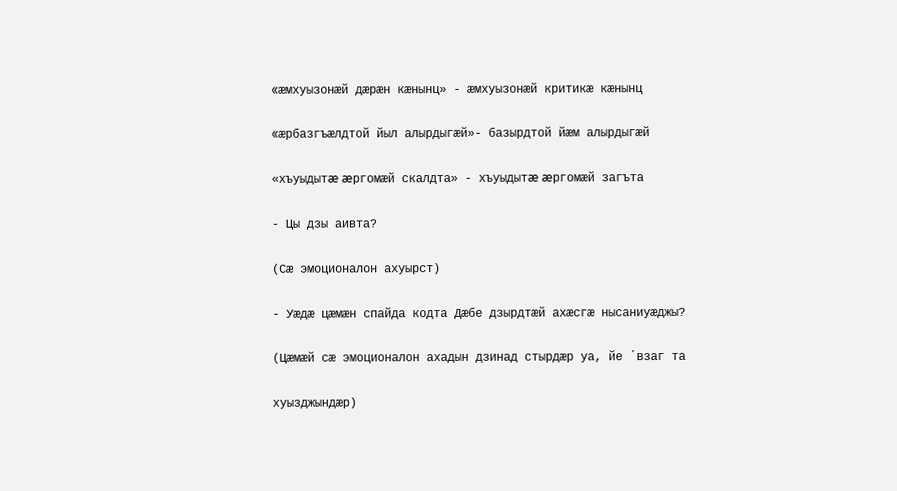«æмхуызонæй дæрæн кæнынц» - æмхуызонæй критикæ кæнынц

«æрбазгъæлдтой йыл алырдыгæй»- базырдтой йæм алырдыгæй

«хъуыдытæ æргомæй скалдта» - хъуыдытæ æргомæй загъта

- Цы дзы аивта?

(Сæ эмоционалон ахуырст)

- Уæдæ цæмæн спайда кодта Дæбе дзырдтæй ахæсгæ нысаниуæджы?

(Цæмæй сæ эмоционалон ахадын дзинад стырдæр уа, йе ΄взаг та

хуызджындæр)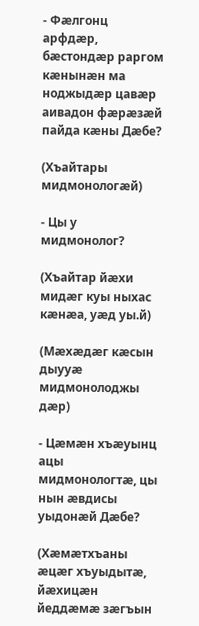- Фæлгонц арфдæр, бæстондæр раргом кæнынæн ма ноджыдæр цавæр аивадон фæрæзæй пайда кæны Дæбе?

(Хъайтары мидмонологæй)

- Цы у мидмонолог?

(Хъайтар йæхи мидæг куы ныхас кæнæа, уæд уы.й)

(Мæхæдæг кæсын дыууæ мидмонолоджы дæр)

- Цæмæн хъæуынц ацы мидмонологтæ, цы нын æвдисы уыдонæй Дæбе?

(Хæмæтхъаны æцæг хъуыдытæ, йæхицæн йеддæмæ зæгъын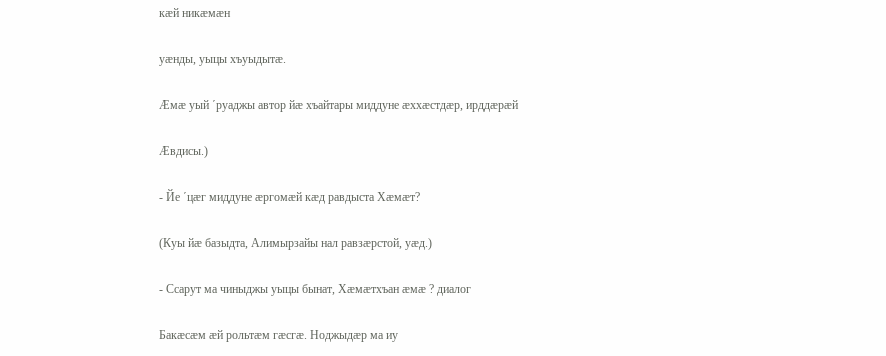кæй никæмæн

уæнды, уыцы хъуыдытæ.

Æмæ уый ΄руаджы автор йæ хъайтары миддуне æххæстдæр, ирддæрæй

Æвдисы.)

- Йе ΄цæг миддуне æргомæй кæд равдыста Хæмæт?

(Куы йæ базыдта, Алимырзайы нал равзæрстой, уæд.)

- Ссарут ма чиныджы уыцы бынат, Хæмæтхъан æмæ ? диалог

Бакæсæм æй рольтæм гæсгæ. Ноджыдæр ма иу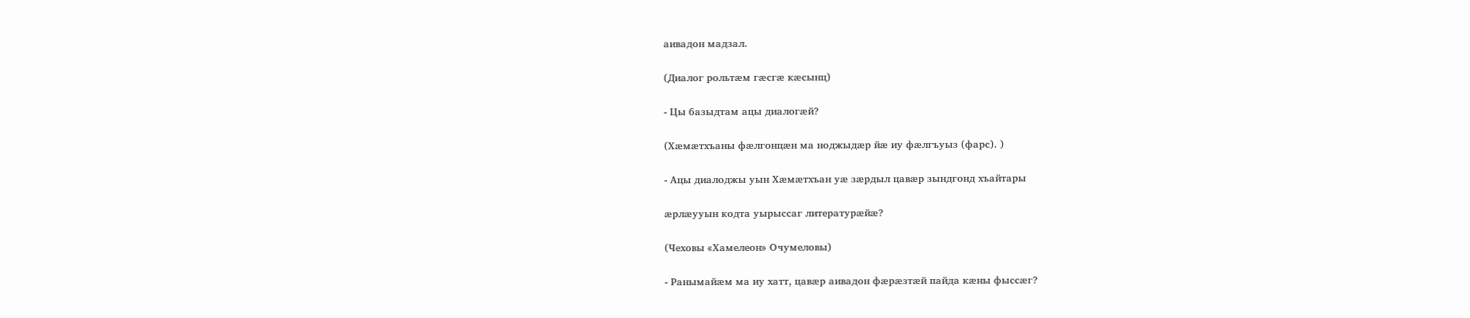аивадон мадзал.

(Диалог рольтæм гæсгæ кæсынц)

- Цы базыдтам ацы диалогæй?

(Хæмæтхъаны фæлгонцæн ма ноджыдæр йæ иу фæлгъуыз (фарс). )

- Ацы диалоджы уын Хæмæтхъан уæ зæрдыл цавæр зындгонд хъайтары

æрлæууын кодта уырыссаг литературæйæ?

(Чеховы «Хамелеон» Очумеловы)

- Ранымайæм ма иу хатт, цавæр аивадон фæрæзтæй пайда кæны фыссæг?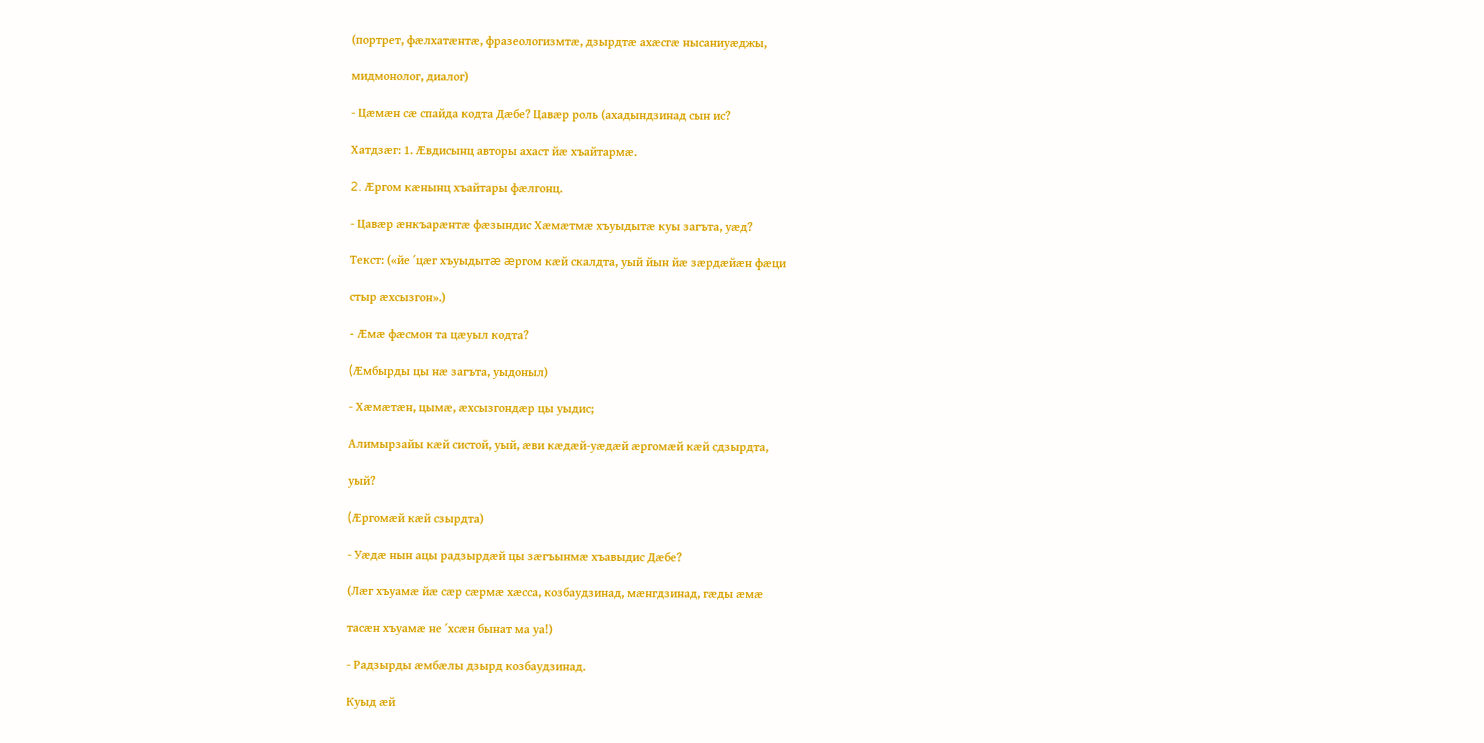(портрет, фæлхатæнтæ, фразеологизмтæ, дзырдтæ ахæсгæ нысаниуæджы,

мидмонолог, диалог)

- Цæмæн сæ спайда кодта Дæбе? Цавæр роль (ахадындзинад сын ис?

Хатдзæг: 1. Æвдисынц авторы ахаст йæ хъайтармæ.

2. Æргом кæнынц хъайтары фæлгонц.

- Цавæр æнкъарæнтæ фæзындис Хæмæтмæ хъуыдытæ куы загъта, уæд?

Текст: («йе ΄цæг хъуыдытæ æргом кæй скалдта, уый йын йæ зæрдæйæн фæци

стыр æхсызгон».)

- Æмæ фæсмон та цæуыл кодта?

(Æмбырды цы нæ загъта, уыдоныл)

- Хæмæтæн, цымæ, æхсызгондæр цы уыдис;

Алимырзайы кæй систой, уый, æви кæдæй-уæдæй æргомæй кæй сдзырдта,

уый?

(Æргомæй кæй сзырдта)

- Уæдæ нын ацы радзырдæй цы зæгъынмæ хъавыдис Дæбе?

(Лæг хъуамæ йæ сæр сæрмæ хæсса, козбаудзинад, мæнгдзинад, гæды æмæ

тасæн хъуамæ не ΄хсæн бынат ма уа!)

- Радзырды æмбæлы дзырд козбаудзинад.

Куыд æй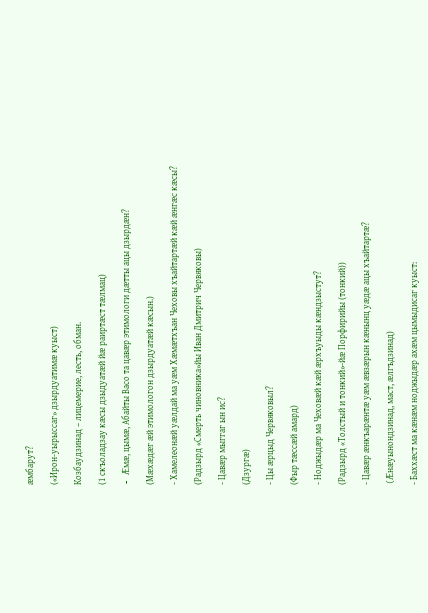æмбарут?

(«Ирон-уырыссаг» дзырдуатимæ куыст)

Козбаудзинад – лицемерие, лесть, обман.

(1 скъоладзау кæсы дзыдуатæй йæ раиртæст тæлмац)

- Æмæ, цымæ, Абайты Васо та цавæр этимологи дæтты ацы дзырдæн?

(Мæхæдæг æй этимологон дзырдуатæй кæсын.)

- Хамелеонæй уæлдай ма уæм Хæмæтхъан Чеховы хъайтартæй кæй æнгæс кæсы?

(Радзырд «Смерть чиновника»йы Иван Дмитрич Червяковы)

- Цавæр мыггаг ын ис?

(Дзургæ)

- Цы æрцыд Червяковыл?

(Фыр тæссæй амард)

- Ноджыдæр ма Чеховæй кæй æрхъуыды кæндзыстут?

(Радзырд «Толстый и тонкий»-йæ Порфирийы (тонкий))

- Цавæр æнкъарæнтæ уæм æвзæрын кæнынц уæдæ ацы хъайтартæ?

(Æнæуынондзинад, маст, æлгъдзинад)

- Баххæст ма кæнæм ноджыдæр ахæм цымыдисаг куыст: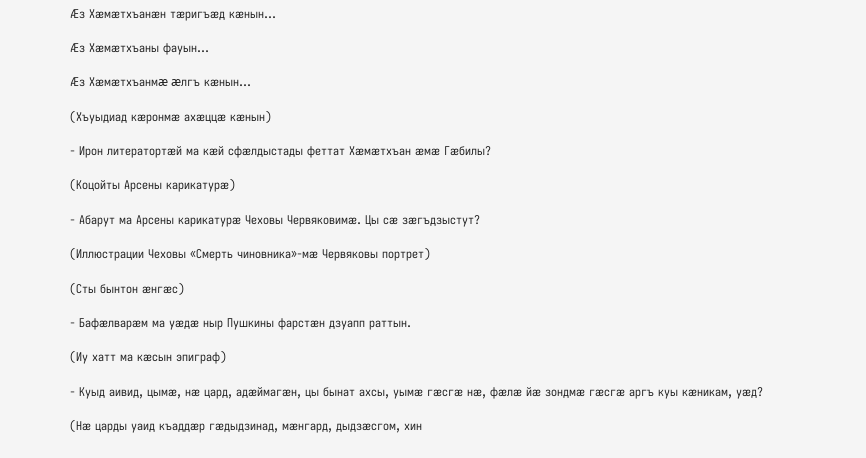Æз Хæмæтхъанæн тæригъæд кæнын…

Æз Хæмæтхъаны фауын…

Æз Хæмæтхъанмæ æлгъ кæнын…

(Хъуыдиад кæронмæ ахæццæ кæнын)

- Ирон литератортæй ма кæй сфæлдыстады феттат Хæмæтхъан æмæ Гæбилы?

(Коцойты Арсены карикатурæ)

- Абарут ма Арсены карикатурæ Чеховы Червяковимæ. Цы сæ зæгъдзыстут?

(Иллюстрации Чеховы «Смерть чиновника»-мæ Червяковы портрет)

(Сты бынтон æнгæс)

- Бафæлварæм ма уæдæ ныр Пушкины фарстæн дзуапп раттын.

(Иу хатт ма кæсын эпиграф)

- Куыд аивид, цымæ, нæ цард, адæймагæн, цы бынат ахсы, уымæ гæсгæ нæ, фæлæ йæ зондмæ гæсгæ аргъ куы кæникам, уæд?

(Нæ царды уаид къаддæр гæдыдзинад, мæнгард, дыдзæсгом, хин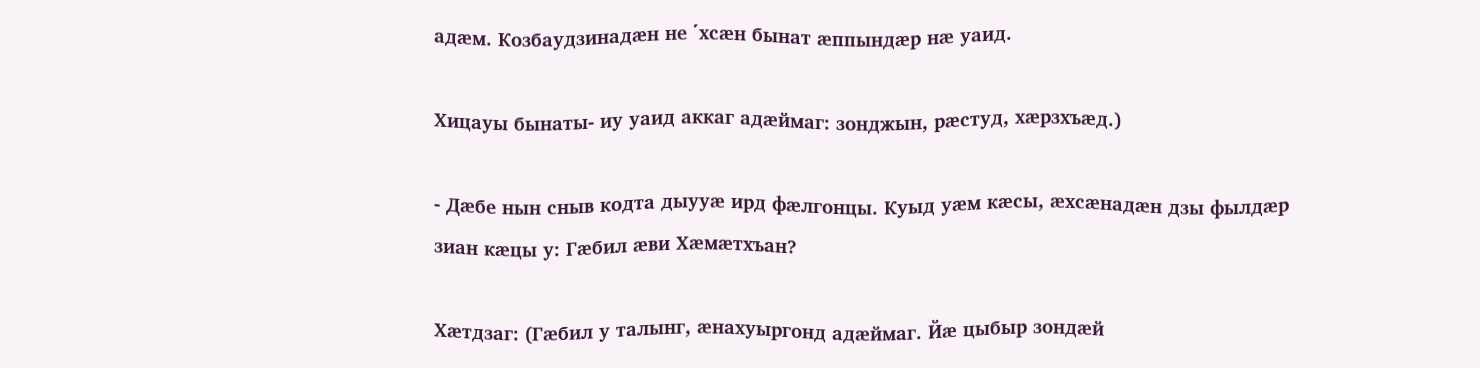адæм. Козбаудзинадæн не ΄хсæн бынат æппындæр нæ уаид.

Хицауы бынаты- иу уаид аккаг адæймаг: зонджын, рæстуд, хæрзхъæд.)

- Дæбе нын сныв кодта дыууæ ирд фæлгонцы. Куыд уæм кæсы, æхсæнадæн дзы фылдæр зиан кæцы у: Гæбил æви Хæмæтхъан?

Хæтдзаг: (Гæбил у талынг, æнахуыргонд адæймаг. Йæ цыбыр зондæй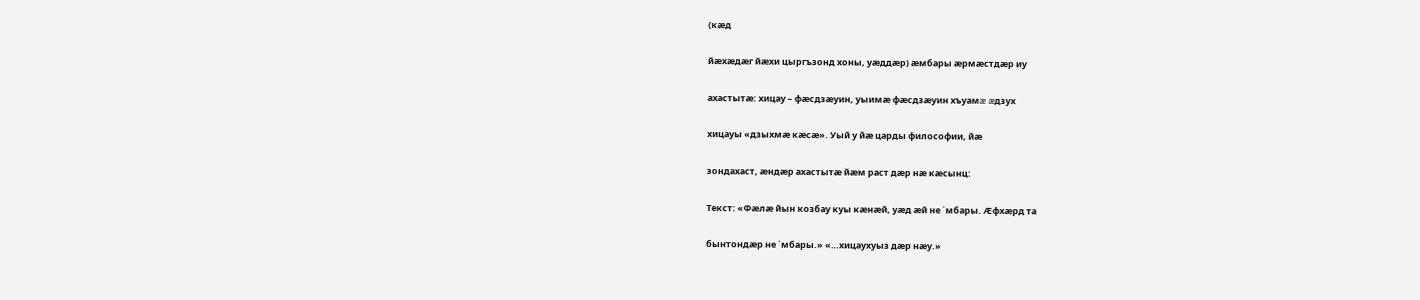(кæд

йæхæдæг йæхи цыргъзонд хоны, уæддæр) æмбары æрмæстдæр иу

ахастытæ: хицау – фæсдзæуин, уыимæ фæсдзæуин хъуамæ æдзух

хицауы «дзыхмæ кæсæ». Уый у йæ царды философии, йæ

зондахаст, æндæр ахастытæ йæм раст дæр нæ кæсынц:

Текст: «Фæлæ йын козбау куы кæнæй, уæд æй не ΄мбары. Æфхæрд та

бынтондæр не ΄мбары.» «…хицаухуыз дæр нæу.»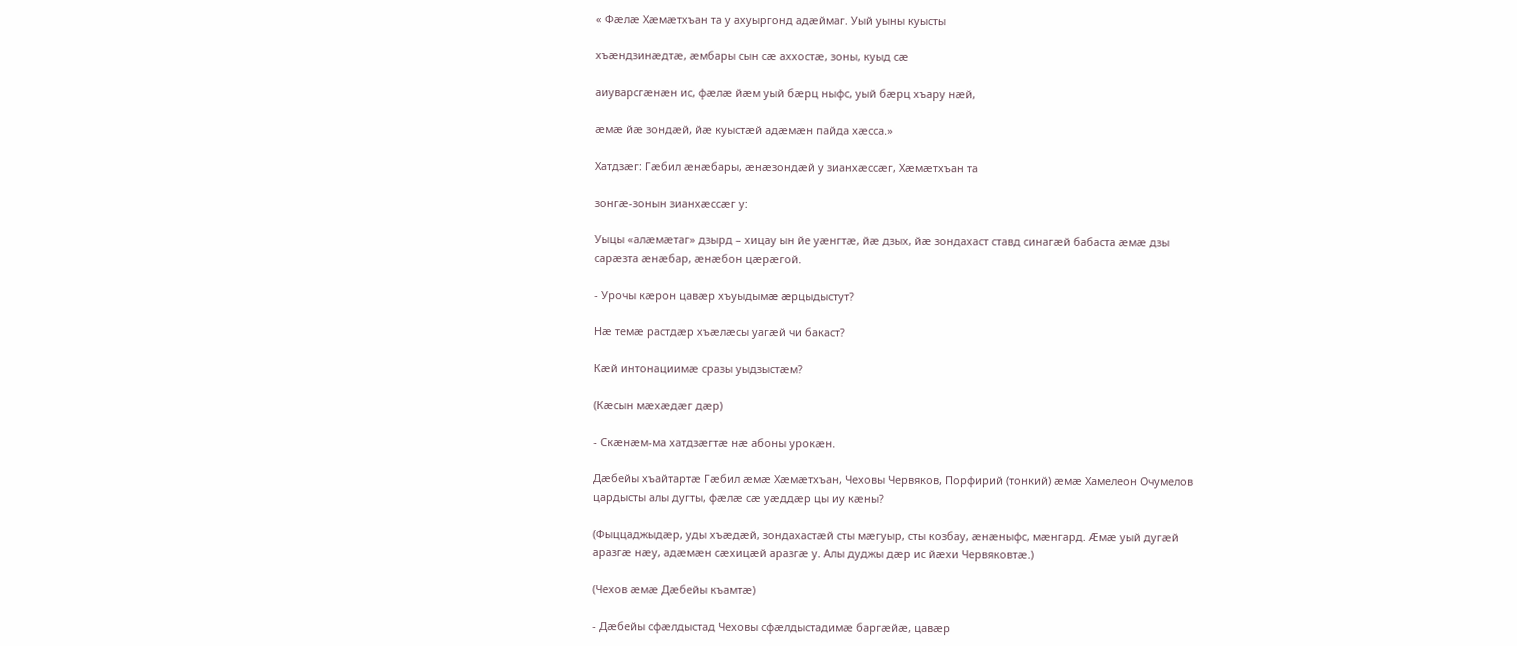« Фæлæ Хæмæтхъан та у ахуыргонд адæймаг. Уый уыны куысты

хъæндзинæдтæ, æмбары сын сæ аххостæ, зоны, куыд сæ

аиуварсгæнæн ис, фæлæ йæм уый бæрц ныфс, уый бæрц хъару нæй,

æмæ йæ зондæй, йæ куыстæй адæмæн пайда хæсса.»

Хатдзæг: Гæбил æнæбары, æнæзондæй у зианхæссæг, Хæмæтхъан та

зонгæ-зонын зианхæссæг у:

Уыцы «алæмæтаг» дзырд – хицау ын йе уæнгтæ, йæ дзых, йæ зондахаст ставд синагæй бабаста æмæ дзы сарæзта æнæбар, æнæбон цæрæгой.

- Урочы кæрон цавæр хъуыдымæ æрцыдыстут?

Нæ темæ растдæр хъæлæсы уагæй чи бакаст?

Кæй интонациимæ сразы уыдзыстæм?

(Кæсын мæхæдæг дæр)

- Скæнæм-ма хатдзæгтæ нæ абоны урокæн.

Дæбейы хъайтартæ Гæбил æмæ Хæмæтхъан, Чеховы Червяков, Порфирий (тонкий) æмæ Хамелеон Очумелов цардысты алы дугты, фæлæ сæ уæддæр цы иу кæны?

(Фыццаджыдæр, уды хъæдæй, зондахастæй сты мæгуыр, сты козбау, æнæныфс, мæнгард. Æмæ уый дугæй аразгæ нæу, адæмæн сæхицæй аразгæ у. Алы дуджы дæр ис йæхи Червяковтæ.)

(Чехов æмæ Дæбейы къамтæ)

- Дæбейы сфæлдыстад Чеховы сфæлдыстадимæ баргæйæ, цавæр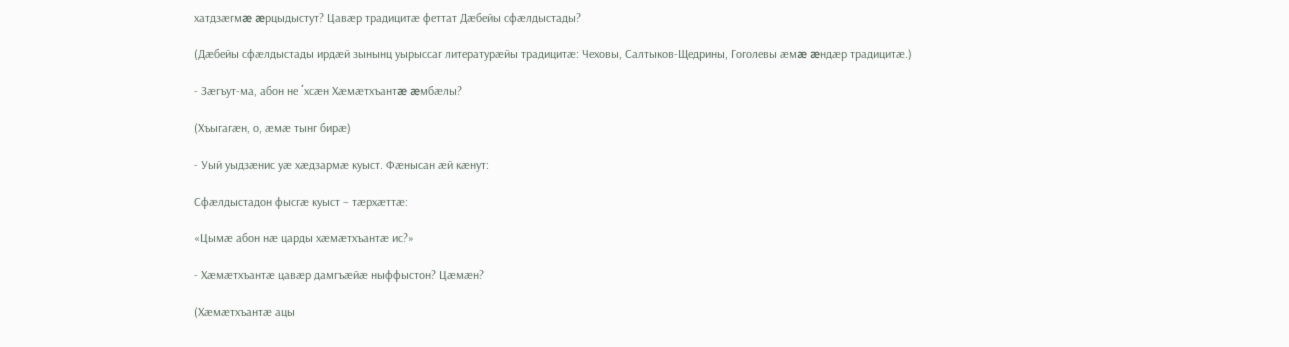хатдзæгмæ æрцыдыстут? Цавæр традицитæ феттат Дæбейы сфæлдыстады?

(Дæбейы сфæлдыстады ирдæй зынынц уырыссаг литературæйы традицитæ: Чеховы, Салтыков-Щедрины, Гоголевы æмæ æндæр традицитæ.)

- Зæгъут-ма, абон не ΄хсæн Хæмæтхъантæ æмбæлы?

(Хъыгагæн, о, æмæ тынг бирæ)

- Уый уыдзæнис уæ хæдзармæ куыст. Фæнысан æй кæнут:

Сфæлдыстадон фысгæ куыст – тæрхæттæ:

«Цымæ абон нæ царды хæмæтхъантæ ис?»

- Хæмæтхъантæ цавæр дамгъæйæ ныффыстон? Цæмæн?

(Хæмæтхъантæ ацы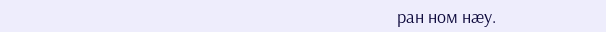ран ном нæу.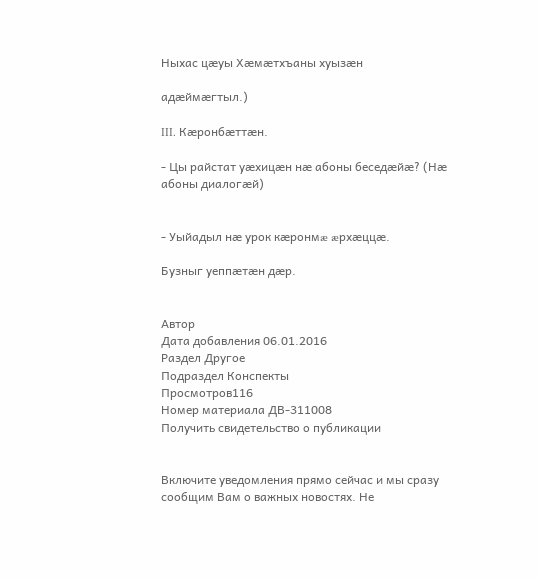Ныхас цæуы Хæмæтхъаны хуызæн

адæймæгтыл.)

III. Кæронбæттæн.

- Цы райстат уæхицæн нæ абоны беседæйæ? (Нæ абоны диалогæй)


- Уыйадыл нæ урок кæронмæ æрхæццæ.

Бузныг уеппæтæн дæр.


Автор
Дата добавления 06.01.2016
Раздел Другое
Подраздел Конспекты
Просмотров116
Номер материала ДВ-311008
Получить свидетельство о публикации


Включите уведомления прямо сейчас и мы сразу сообщим Вам о важных новостях. Не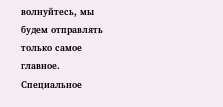волнуйтесь, мы будем отправлять только самое главное.
Специальное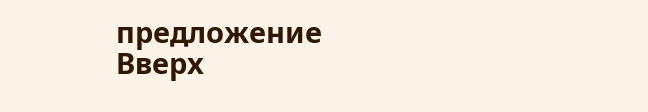предложение
Вверх